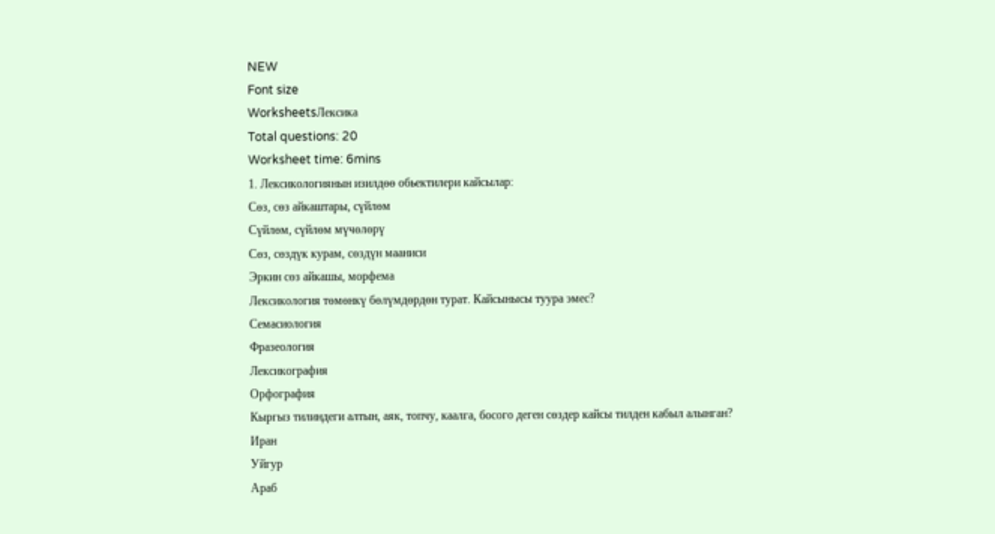NEW
Font size
WorksheetsЛексика
Total questions: 20
Worksheet time: 6mins
1. Лексикологиянын изилдөө обьектилери кайсылар:
Сөз, сөз айкаштары, сүйлөм
Сүйлөм, сүйлөм мүчөлөрү
Сөз, сөздүк курам, сөздүн мааниси
Эркин сөз айкашы, морфема
Лексикология төмөнкү бөлүмдөрдөн турат. Кайсынысы туура эмес?
Семасиология
Фразеология
Лексикография
Орфография
Кыргыз тилиндеги алтын, аяк, топчу, каалга, босого деген сөздер кайсы тилден кабыл алынган?
Иран
Уйгур
Араб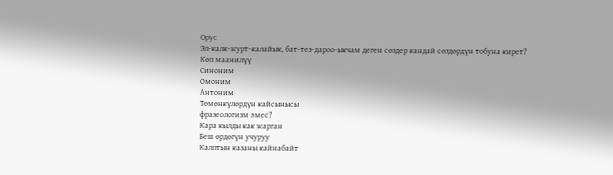Opyc
Эл-калк-журт-калайык, бат-тез-дароо-ыкчам деген сөздер кандай сөздөрдүн тобуна кирет?
Көп маанилүү
Синоним
Омоним
Антоним
Төмөнкүлөрдүн кайсынысы
фразеологизм эмес?
Кара кылды как жарган
Беш өрдөгүн учуруу
Калптын казаны кайнабайт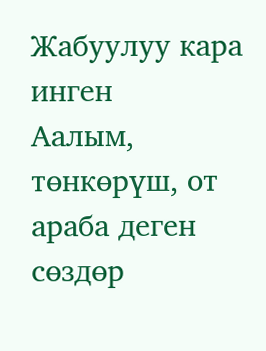Жабуулуу кара инген
Аалым, төнкөрүш, от араба деген сөздөр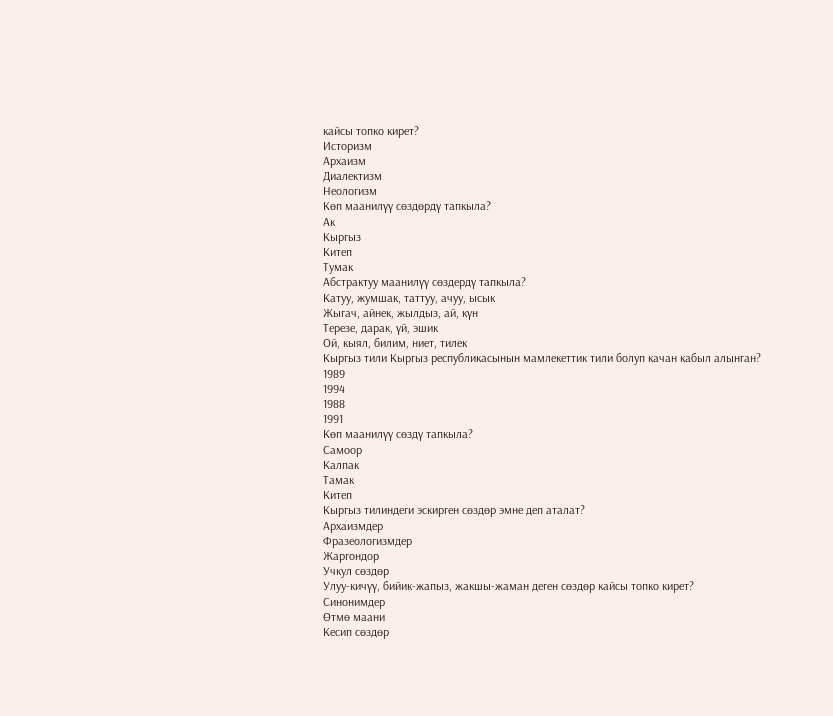кайсы топко кирет?
Историзм
Архаизм
Диалектизм
Неологизм
Көп маанилүү сөздөрдү тапкыла?
Ак
Кыргыз
Китеп
Тумак
Абстрактуу маанилүү сөздердү тапкыла?
Катуу, жумшак, таттуу, ачуу, ысык
Жыгач, айнек, жылдыз, ай, күн
Терезе, дарак, үй, эшик
Ой, кыял, билим, ниет, тилек
Кыргыз тили Кыргыз республикасынын мамлекеттик тили болуп качан кабыл алынган?
1989
1994
1988
1991
Көп маанилүү сөздү тапкыла?
Самоор
Калпак
Тамак
Китеп
Кыргыз тилиндеги эскирген сөздөр эмне деп аталат?
Архаизмдер
Фразеологизмдер
Жаргондор
Учкул сөздөр
Улуу-кичүү, бийик-жапыз, жакшы-жаман деген сөздөр кайсы топко кирет?
Синонимдер
Өтмө маани
Кесип сөздөр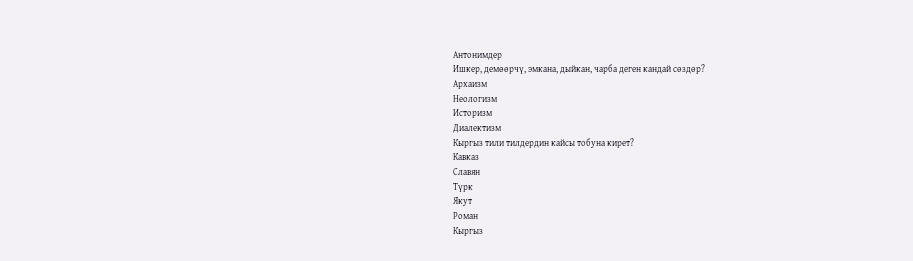Антонимдер
Ишкер, демөөрчү, эмкана, дыйкан, чарба деген кандай сөздөр?
Архаизм
Неологизм
Историзм
Диалектизм
Кыргыз тили тилдердин кайсы тобуна кирет?
Кавказ
Славян
Түрк
Якут
Роман
Кыргыз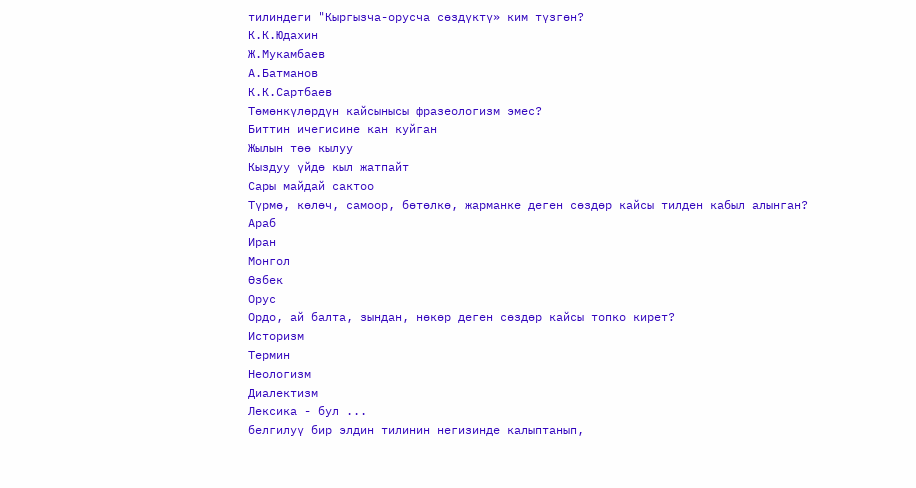тилиндеги "Кыргызча-орусча сөздүктү» ким түзгөн?
К.К.Юдахин
Ж.Мукамбаев
А.Батманов
К.К.Сартбаев
Төмөнкүлөрдүн кайсынысы фразеологизм эмес?
Биттин ичегисине кан куйган
Жылын төө кылуу
Кыздуу үйдө кыл жатпайт
Сары майдай сактоо
Түрмө, көлөч, самоор, бөтөлкө, жарманке деген сөздөр кайсы тилден кабыл алынган?
Араб
Иран
Монгол
Өзбек
Opyc
Ордо, ай балта, зындан, нөкөр деген сөздөр кайсы топко кирет?
Историзм
Термин
Неологизм
Диалектизм
Лексика - бул ...
белгилуү бир элдин тилинин негизинде калыптанып,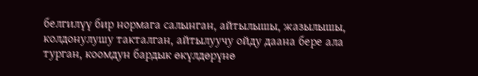белгилүү бир нормага салынган, айтылышы, жазылышы, колдонулушу такталган, айтылуучу ойду даана бере ала турган, коомдун бардык өкүлдөрүнө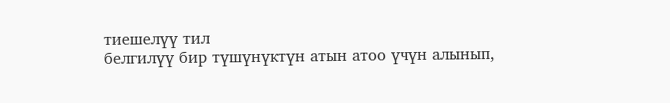тиешелүү тил
белгилүү бир түшүнүктүн атын атоо үчүн алынып,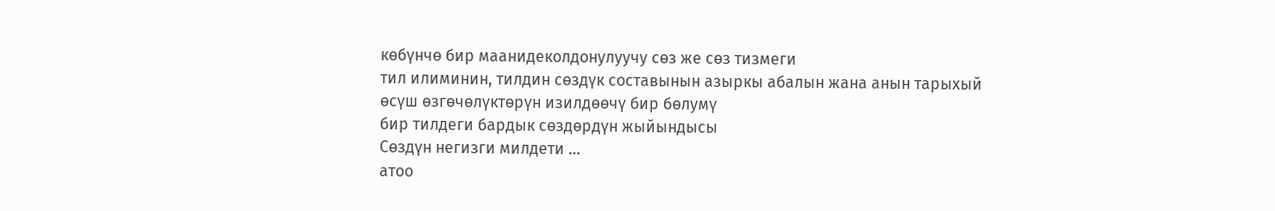көбүнчө бир маанидеколдонулуучу сөз же сөз тизмеги
тил илиминин, тилдин сөздүк составынын азыркы абалын жана анын тарыхый өсүш өзгөчөлүктөрүн изилдөөчү бир бөлумү
бир тилдеги бардык сөздөрдүн жыйындысы
Сөздүн негизги милдети ...
атоо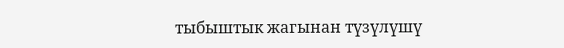тыбыштык жагынан түзүлүшү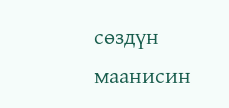сөздүн маанисин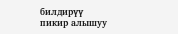билдирүү
пикир алышуу